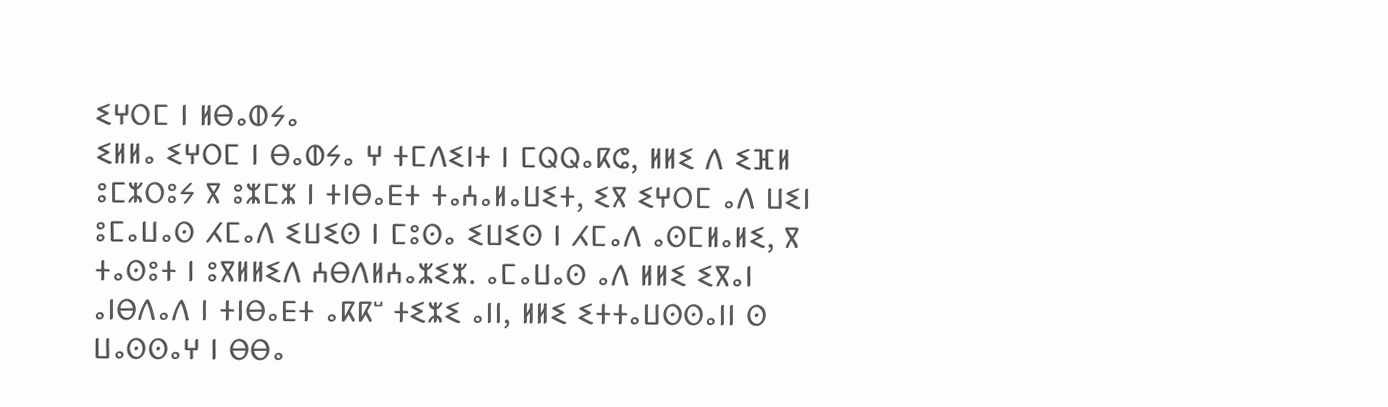ⵉⵖⵔⵎ ⵏ ⵍⴱⴰⵀⵢⴰ
ⵉⵍⵍⴰ ⵉⵖⵔⵎ ⵏ ⴱⴰⵀⵢⴰ ⵖ ⵜⵎⴷⵉⵏⵜ ⵏ ⵎⵕⵕⴰⴽⵛ, ⵍⵍⵉ ⴷ ⵉⴼⵍ ⵓⵎⵣⵔⵓⵢ ⴳ ⵓⵣⵎⵣ ⵏ ⵜⵏⴱⴰⴹⵜ ⵜⴰⵄⴰⵍⴰⵡⵉⵜ, ⵉⴳ ⵉⵖⵔⵎ ⴰⴷ ⵡⵉⵏ ⵓⵎⴰⵡⴰⵙ ⵃⵎⴰⴷ ⵉⵡⵉⵙ ⵏ ⵎⵓⵙⴰ ⵉⵡⵉⵙ ⵏ ⵃⵎⴰⴷ ⴰⵙⵎⵍⴰⵍⵉ, ⴳ ⵜⴰⵙⵓⵜ ⵏ ⵓⴳⵍⵍⵉⴷ ⵄⴱⴷⵍⵄⴰⵣⵉⵣ. ⴰⵎⴰⵡⴰⵙ ⴰⴷ ⵍⵍⵉ ⵉⴳⴰⵏ ⴰⵏⴱⴷⴰⴷ ⵏ ⵜⵏⴱⴰⴹⵜ ⴰⴽⴽⵯ ⵜⵉⵣⵉ ⴰⵏⵏ, ⵍⵍⵉ ⵉⵜⵜⴰⵡⵙⵙⴰⵏⵏ ⵙ ⵡⴰⵙⵙⴰⵖ ⵏ ⴱⴱⴰ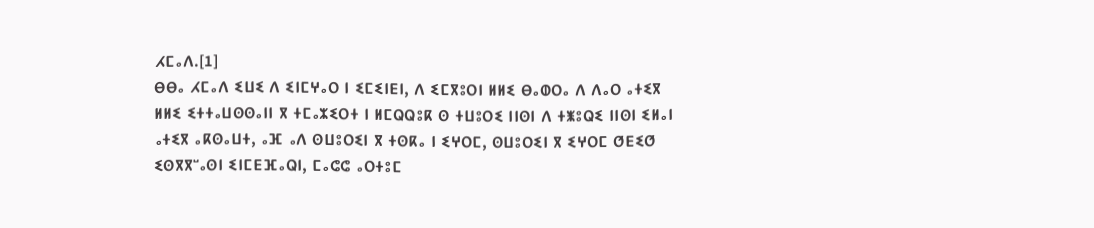ⵃⵎⴰⴷ.[1]
ⴱⴱⴰ ⵃⵎⴰⴷ ⵉⵡⵉ ⴷ ⵉⵏⵎⵖⴰⵔ ⵏ ⵉⵎⵉⵏⴹⵏ, ⴷ ⵉⵎⴳⵓⵔⵏ ⵍⵍⵉ ⴱⴰⵀⵔⴰ ⴷ ⴷⴰⵔ ⴰⵜⵉⴳ ⵍⵍⵉ ⵉⵜⵜⴰⵡⵙⵙⴰⵏⵏ ⴳ ⵜⵎⴰⵣⵉⵔⵜ ⵏ ⵍⵎⵕⵕⵓⴽ ⵙ ⵜⵡⵓⵔⵉ ⵏⵏⵙⵏ ⴷ ⵜⵥⵓⵕⵉ ⵏⵏⵙⵏ ⵉⵍⴰⵏ ⴰⵜⵉⴳ ⴰⴽⵙⴰⵡⵜ, ⴰⴼ ⴰⴷ ⵙⵡⵓⵔⵉⵏ ⴳ ⵜⵙⴽⴰ ⵏ ⵉⵖⵔⵎ, ⵙⵡⵓⵔⵉⵏ ⴳ ⵉⵖⵔⵎ ⵚⴹⵉⵚ ⵉⵙⴳⴳⵯⴰⵙⵏ ⵉⵏⵎⴹⴼⴰⵕⵏ, ⵎⴰⵛⵛ ⴰⵔⵜⵓⵎ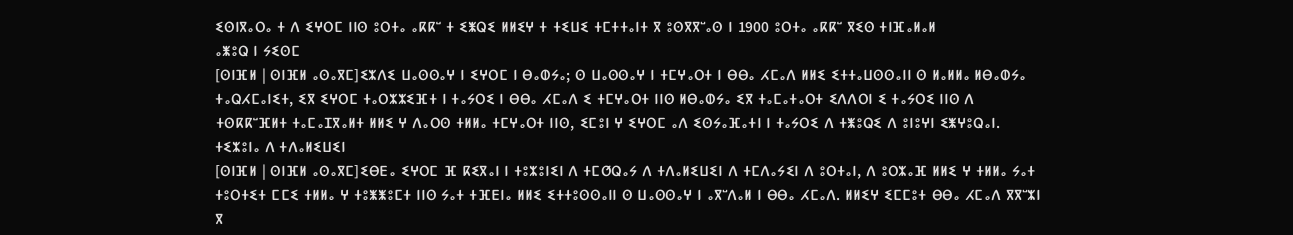ⵉⵙⵏⴳⴰⵔⴰ ⵜ ⴷ ⵉⵖⵔⵎ ⵏⵏⵙ ⵓⵔⵜⴰ ⴰⴽⴽⵯ ⵜ ⵉⵥⵕⵉ ⵍⵍⵉⵖ ⵜ ⵜⵉⵡⵉ ⵜⵎⵜⵜⴰⵏⵜ ⴳ ⵓⵙⴳⴳⵯⴰⵙ ⵏ 1900 ⵓⵔⵜⴰ ⴰⴽⴽⵯ ⴳⵉⵙ ⵜⵏⴼⴰⵍⴰⵍ
ⴰⵥⵓⵕ ⵏ ⵢⵉⵙⵎ
[ⵙⵏⴼⵍ | ⵙⵏⴼⵍ ⴰⵙⴰⴳⵎ]ⵉⵣⴷⵉ ⵡⴰⵙⵙⴰⵖ ⵏ ⵉⵖⵔⵎ ⵏ ⴱⴰⵀⵢⴰ; ⵙ ⵡⴰⵙⵙⴰⵖ ⵏ ⵜⵎⵖⴰⵔⵜ ⵏ ⴱⴱⴰ ⵃⵎⴰⴷ ⵍⵍⵉ ⵉⵜⵜⴰⵡⵙⵙⴰⵏⵏ ⵙ ⵍⴰⵍⵍⴰ ⵍⴱⴰⵀⵢⴰ ⵜⴰⵕⵃⵎⴰⵏⵉⵜ, ⵉⴳ ⵉⵖⵔⵎ ⵜⴰⵔⵣⵣⵉⴼⵜ ⵏ ⵜⴰⵢⵔⵉ ⵏ ⴱⴱⴰ ⵃⵎⴰⴷ ⵉ ⵜⵎⵖⴰⵔⵜ ⵏⵏⵙ ⵍⴱⴰⵀⵢⴰ ⵉⴳ ⵜⴰⵎⴰⵜⴰⵔⵜ ⵉⴷⴷⵔⵏ ⵉ ⵜⴰⵢⵔⵉ ⵏⵏⵙ ⴷ ⵜⵙⴽⴽⵯⴼⵍⵜ ⵜⴰⵎⴰⵊⴳⴰⵍⵜ ⵍⵍⵉ ⵖ ⴷⴰⵔⵙ ⵜⵍⵍⴰ ⵜⵎⵖⴰⵔⵜ ⵏⵏⵙ, ⵉⵎⵓⵏ ⵖ ⵉⵖⵔⵎ ⴰⴷ ⵉⵙⵢⴰⴼⴰⵜⵏ ⵏ ⵜⴰⵢⵔⵉ ⴷ ⵜⵥⵓⵕⵉ ⴷ ⵓⵏⵓⵖⵏ ⵉⵥⵖⵓⵕⴰⵏ.
ⵜⵉⵣⵓⵏⴰ ⴷ ⵜⴷⴰⵍⵉⵡⵉⵏ
[ⵙⵏⴼⵍ | ⵙⵏⴼⵍ ⴰⵙⴰⴳⵎ]ⵉⴱⴹⴰ ⵉⵖⵔⵎ ⴼ ⴽⵉⴳⴰⵏ ⵏ ⵜⵓⵣⵓⵏⵉⵏ ⴷ ⵜⵎⵚⵕⴰⵢ ⴷ ⵜⴷⴰⵍⵉⵡⵉⵏ ⴷ ⵜⵎⴷⴰⵢⵉⵏ ⴷ ⵓⵔⵜⴰⵏ, ⴷ ⵓⵔⵣⴰⴼ ⵍⵍⵉ ⵖ ⵜⵍⵍⴰ ⵢⴰⵜ ⵜⵓⵔⵜⵉⵜ ⵎⵎⵉ ⵜⵍⵍⴰ ⵖ ⵜⵓⵥⵥⵓⵎⵜ ⵏⵏⵙ ⵢⴰⵜ ⵜⴼⴹⵏⴰ ⵍⵍⵉ ⵉⵜⵜⵓⵙⵙⴰⵏⵏ ⵙ ⵡⴰⵙⵙⴰⵖ ⵏ ⴰⴳⵯⴷⴰⵍ ⵏ ⴱⴱⴰ ⵃⵎⴰⴷ. ⵍⵍⵉⵖ ⵉⵎⵎⵓⵜ ⴱⴱⴰ ⵃⵎⴰⴷ ⴳⴳⵯⵣⵏ ⴳ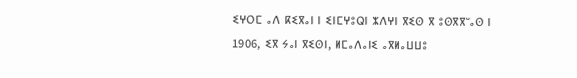ⵉⵖⵔⵎ ⴰⴷ ⴽⵉⴳⴰⵏ ⵏ ⵉⵏⵎⵖⵓⵕⵏ ⵣⴷⵖⵏ ⴳⵉⵙ ⴳ ⵓⵙⴳⴳⵯⴰⵙ ⵏ 1906, ⵉⴳ ⵢⴰⵏ ⴳⵉⵙⵏ, ⵍⵎⴰⴷⴰⵏⵉ ⴰⴳⵍⴰⵡⵡⵓ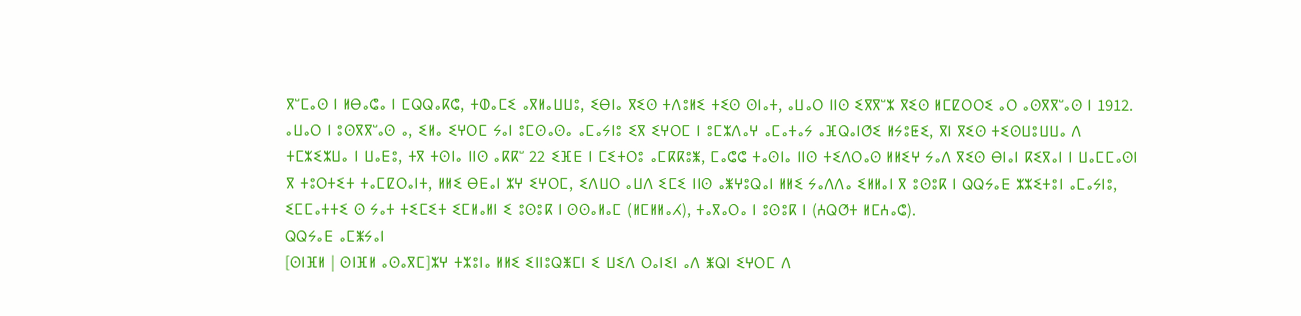ⴳⵯⵎⴰⵙ ⵏ ⵍⴱⴰⵛⴰ ⵏ ⵎⵕⵕⴰⴽⵛ, ⵜⵀⴰⵎⵉ ⴰⴳⵍⴰⵡⵡⵓ, ⵉⴱⵏⴰ ⴳⵉⵙ ⵜⴷⵓⵍⵉ ⵜⵉⵙ ⵙⵏⴰⵜ, ⴰⵡⴰⵔ ⵏⵏⵙ ⵉⴳⴳⵯⵣ ⴳⵉⵙ ⵍⵎⵇⵔⵔⵉ ⴰⵔ ⴰⵙⴳⴳⵯⴰⵙ ⵏ 1912. ⴰⵡⴰⵔ ⵏ ⵓⵙⴳⴳⵯⴰⵙ ⴰ, ⵉⵍⴰ ⵉⵖⵔⵎ ⵢⴰⵏ ⵓⵎⵙⴰⵙⴰ ⴰⵎⴰⵢⵏⵓ ⵉⴳ ⵉⵖⵔⵎ ⵏ ⵓⵎⵣⴷⴰⵖ ⴰⵎⴰⵜⴰⵢ ⴰⴼⵕⴰⵏⵚⵉ ⵍⵢⵓⵟⵉ, ⴳⵏ ⴳⵉⵙ ⵜⵉⵙⵡⵓⵡⵡⴰ ⴷ ⵜⵎⵣⵉⵣⵡⴰ ⵏ ⵡⴰⴹⵓ, ⵜⴳ ⵜⵙⵏⴰ ⵏⵏⵙ ⴰⴽⴽⵯ 22 ⵉⴼⴹ ⵏ ⵎⵉⵜⵔⵓ ⴰⵎⴽⴽⵓⵥ, ⵎⴰⵛⵛ ⵜⴰⵙⵏⴰ ⵏⵏⵙ ⵜⵉⴷⵔⴰⵙ ⵍⵍⵉⵖ ⵢⴰⴷ ⴳⵉⵙ ⴱⵏⴰⵏ ⴽⵉⴳⴰⵏ ⵏ ⵡⴰⵎⵎⴰⵙⵏ ⴳ ⵜⵓⵔⵜⵉⵜ ⵜⴰⵎⵇⵔⴰⵏⵜ, ⵍⵍⵉ ⴱⴹⴰⵏ ⵣⵖ ⵉⵖⵔⵎ, ⵉⴷⵡⵔ ⴰⵡⴷ ⵉⵎⵉ ⵏⵏⵙ ⴰⵥⵖⵓⵕⴰⵏ ⵍⵍⵉ ⵢⴰⴷⴷⴰ ⵉⵍⵍⴰⵏ ⴳ ⵓⵙⵓⴽ ⵏ ⵕⵕⵢⴰⴹ ⵣⵣⵉⵜⵓⵏ ⴰⵎⴰⵢⵏⵓ, ⵉⵎⵎⴰⵜⵜⵉ ⵙ ⵢⴰⵜ ⵜⵉⵎⵉⵜ ⵉⵎⵍⴰⵍⵏ ⵉ ⵓⵙⵓⴽ ⵏ ⵙⵙⴰⵍⴰⵎ (ⵍⵎⵍⵍⴰⵃ), ⵜⴰⴳⴰⵔⴰ ⵏ ⵓⵙⵓⴽ ⵏ (ⵄⵕⵚⵜ ⵍⵎⵄⴰⵛ).
ⵕⵕⵢⴰⴹ ⴰⵎⵥⵢⴰⵏ
[ⵙⵏⴼⵍ | ⵙⵏⴼⵍ ⴰⵙⴰⴳⵎ]ⵣⵖ ⵜⵣⵓⵏⴰ ⵍⵍⵉ ⵉⵏⵏⵓⵕⵥⵎⵏ ⵉ ⵡⵉⴷ ⵔⴰⵏⵉⵏ ⴰⴷ ⵥⵕⵏ ⵉⵖⵔⵎ ⴷ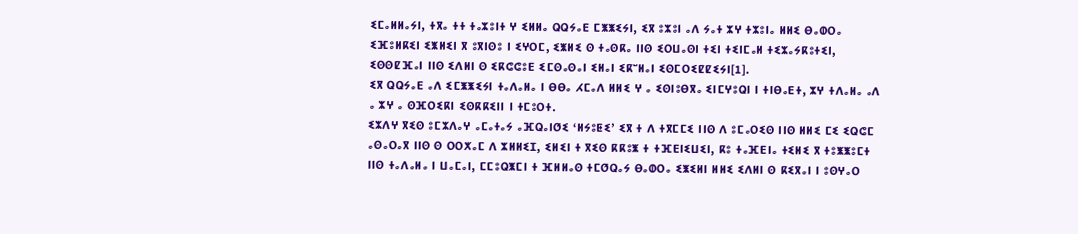ⵉⵎⴰⵍⵍⴰⵢⵏ, ⵜⴳⴰ ⵜⵜ ⵜⴰⵣⵓⵏⵜ ⵖ ⵉⵍⵍⴰ ⵕⵕⵢⴰⴹ ⵎⵥⵥⵉⵢⵏ, ⵉⴳ ⵓⵣⵓⵏ ⴰⴷ ⵢⴰⵜ ⵣⵖ ⵜⵣⵓⵏⴰ ⵍⵍⵉ ⴱⴰⵀⵔⴰ ⵉⴼⵓⵍⴽⵉⵏ ⵉⵥⵍⵉⵏ ⴳ ⵓⴳⵏⵙⵓ ⵏ ⵉⵖⵔⵎ, ⵉⵥⵍⵉ ⵙ ⵜⴰⵙⴽⴰ ⵏⵏⵙ ⵉⵔⵡⴰⵙⵏ ⵜⵉⵏ ⵜⵉⵏⵎⴰⵍ ⵜⵉⵣⴰⵢⴽⵓⵜⵉⵏ, ⵉⵙⵙⵇⴼⴰⵏ ⵏⵏⵙ ⵉⴷⵍⵏ ⵙ ⵉⴽⵛⵛⵓⴹ ⵉⵎⵙⴰⵙⴰⵏ ⵉⵍⴰⵏ ⵉⴽⵯⵍⴰⵏ ⵉⵙⵎⵔⵉⵇⵇⵉⵢⵏ[1].
ⵉⴳ ⵕⵕⵢⴰⴹ ⴰⴷ ⵉⵎⵥⵥⵉⵢⵏ ⵜⴰⴷⴰⵍⴰ ⵏ ⴱⴱⴰ ⵃⵎⴰⴷ ⵍⵍⵉ ⵖ ⴰ ⵉⵙⵏⵓⴱⴳⴰ ⵉⵏⵎⵖⵓⵕⵏ ⵏ ⵜⵏⴱⴰⴹⵜ, ⵣⵖ ⵜⴷⴰⵍⴰ ⴰⴷ ⴰ ⵣⵖ ⴰ ⵙⴼⵔⵉⴽⵏ ⵉⵙⴽⴽⵉⵏⵏ ⵏ ⵜⵎⵓⵔⵜ.
ⵉⵣⴷⵖ ⴳⵉⵙ ⵓⵎⵣⴷⴰⵖ ⴰⵎⴰⵜⴰⵢ ⴰⴼⵕⴰⵏⵚⵉ ‘ⵍⵢⵓⵟⵉ’ ⵉⴳ ⵜ ⴷ ⵜⴳⵎⵎⵉ ⵏⵏⵙ ⴷ ⵓⵎⴰⵔⵉⵙ ⵏⵏⵙ ⵍⵍⵉ ⵎⵉ ⵉⵕⵛⵎ ⴰⵙⴰⵔⴰⴳ ⵏⵏⵙ ⵙ ⵔⵔⵅⴰⵎ ⴷ ⵣⵍⵍⵉⵊ, ⵉⵍⵉⵏ ⵜ ⴳⵉⵙ ⴽⴽⵓⵥ ⵜ ⵜⴼⴹⵏⵉⵡⵉⵏ, ⴽⵓ ⵜⴰⴼⴹⵏⴰ ⵜⵉⵍⵉ ⴳ ⵜⵓⵥⵥⵓⵎⵜ ⵏⵏⵙ ⵜⴰⴷⴰⵍⴰ ⵏ ⵡⴰⵎⴰⵏ, ⵎⵎⵓⵕⵥⵎⵏ ⵜ ⴼⵍⵍⴰⵙ ⵜⵎⵚⵕⴰⵢ ⴱⴰⵀⵔⴰ ⵉⵥⵉⵍⵏ ⵍⵍⵉ ⵉⴷⵍⵏ ⵙ ⴽⵉⴳⴰⵏ ⵏ ⵓⵙⵖⴰⵔ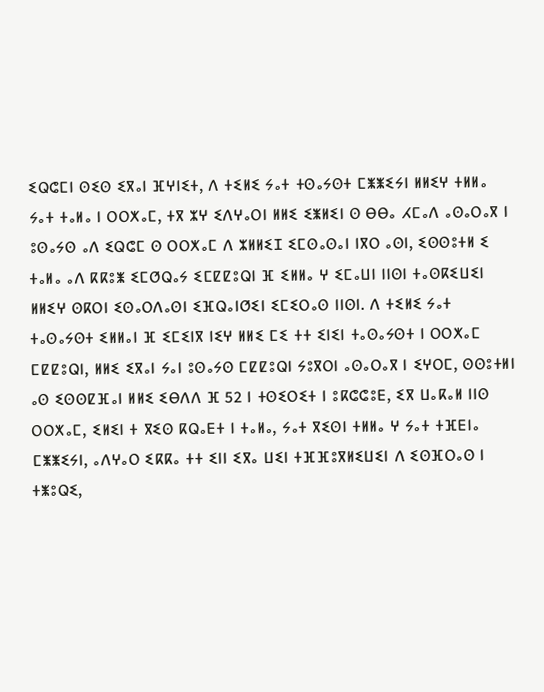ⵉⵕⵛⵎⵏ ⵙⵉⵙ ⵉⴳⴰⵏ ⴼⵖⵏⵉⵜ, ⴷ ⵜⵉⵍⵉ ⵢⴰⵜ ⵜⵙⴰⵢⵙⵜ ⵎⵥⵥⵉⵢⵏ ⵍⵍⵉⵖ ⵜⵍⵍⴰ ⵢⴰⵜ ⵜⴰⵍⴰ ⵏ ⵔⵔⵅⴰⵎ, ⵜⴳ ⵣⵖ ⵉⴷⵖⴰⵔⵏ ⵍⵍⵉ ⵉⵥⵍⵉⵏ ⵙ ⴱⴱⴰ ⵃⵎⴰⴷ ⴰⵙⴰⵔⴰⴳ ⵏ ⵓⵙⴰⵢⵙ ⴰⴷ ⵉⵕⵛⵎ ⵙ ⵔⵔⵅⴰⵎ ⴷ ⵣⵍⵍⵉⵊ ⵉⵎⵙⴰⵙⴰⵏ ⵏⴳⵔ ⴰⵙⵏ, ⵉⵙⵙⵓⵜⵍ ⵉ ⵜⴰⵍⴰ ⴰⴷ ⴽⴽⵓⵥ ⵉⵎⵚⵕⴰⵢ ⵉⵎⵇⵇⵓⵕⵏ ⴼ ⵉⵍⵍⴰ ⵖ ⵉⵎⴰⵡⵏ ⵏⵏⵙⵏ ⵜⴰⵙⴽⵉⵡⵉⵏ ⵍⵍⵉⵖ ⵙⴽⵔⵏ ⵉⵙⴰⵔⴷⴰⵙⵏ ⵉⴼⵕⴰⵏⵚⵉⵏ ⵉⵎⵉⵔⴰⵙ ⵏⵏⵙⵏ. ⴷ ⵜⵉⵍⵉ ⵢⴰⵜ ⵜⴰⵙⴰⵢⵙⵜ ⵉⵍⵍⴰⵏ ⴼ ⵉⵎⵉⵏⴳ ⵏⵉⵖ ⵍⵍⵉ ⵎⵉ ⵜⵜ ⵉⵏⵉⵏ ⵜⴰⵙⴰⵢⵙⵜ ⵏ ⵔⵔⵅⴰⵎ ⵎⵇⵇⵓⵕⵏ, ⵍⵍⵉ ⵉⴳⴰⵏ ⵢⴰⵏ ⵓⵙⴰⵢⵙ ⵎⵇⵇⵓⵕⵏ ⵢⵓⴳⵔⵏ ⴰⵙⴰⵔⴰⴳ ⵏ ⵉⵖⵔⵎ, ⵙⵙⵓⵜⵍⵏ ⴰⵙ ⵉⵙⵙⵇⴼⴰⵏ ⵍⵍⵉ ⵉⴱⴷⴷ ⴼ 52 ⵏ ⵜⵙⵉⵔⵉⵜ ⵏ ⵓⴽⵛⵛⵓⴹ, ⵉⴳ ⵡⴰⴽⴰⵍ ⵏⵏⵙ ⵔⵔⵅⴰⵎ, ⵉⵍⵉⵏ ⵜ ⴳⵉⵙ ⴽⵕⴰⴹⵜ ⵏ ⵜⴰⵍⴰ, ⵢⴰⵜ ⴳⵉⵙⵏ ⵜⵍⵍⴰ ⵖ ⵢⴰⵜ ⵜⴼⴹⵏⴰ ⵎⵥⵥⵉⵢⵏ, ⴰⴷⵖⴰⵔ ⵉⴽⴽⴰ ⵜⵜ ⵉⵏⵏ ⵉⴳⴰ ⵡⵉⵏ ⵜⴼⴼⵓⴳⵍⵉⵡⵉⵏ ⴷ ⵉⵙⴼⵔⴰⵙ ⵏ ⵜⵥⵓⵕⵉ,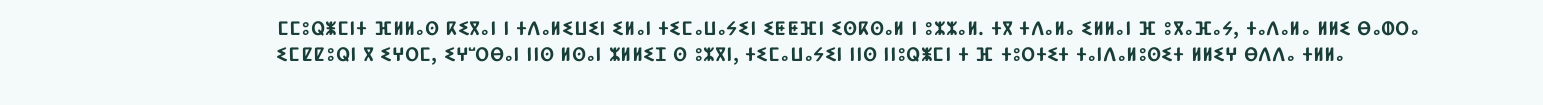ⵎⵎⵓⵕⵥⵎⵏⵜ ⴼⵍⵍⴰⵙ ⴽⵉⴳⴰⵏ ⵏ ⵜⴷⴰⵍⵉⵡⵉⵏ ⵉⵍⴰⵏ ⵜⵉⵎⴰⵡⴰⵢⵉⵏ ⵉⵟⵟⴼⵏ ⵉⵙⴽⵙⴰⵍ ⵏ ⵓⵣⵣⴰⵍ. ⵜⴳ ⵜⴷⴰⵍⴰ ⵉⵍⵍⴰⵏ ⴼ ⵓⴳⴰⴼⴰⵢ, ⵜⴰⴷⴰⵍⴰ ⵍⵍⵉ ⴱⴰⵀⵔⴰ ⵉⵎⵇⵇⵓⵕⵏ ⴳ ⵉⵖⵔⵎ, ⵉⵖⵯⵔⴱⴰⵏ ⵏⵏⵙ ⵍⵙⴰⵏ ⵣⵍⵍⵉⵊ ⵙ ⵓⵣⴳⵏ, ⵜⵉⵎⴰⵡⴰⵢⵉⵏ ⵏⵏⵙ ⵏⵏⵓⵕⵥⵎⵏ ⵜ ⴼ ⵜⵓⵔⵜⵉⵜ ⵜⴰⵏⴷⴰⵍⵓⵙⵉⵜ ⵍⵍⵉⵖ ⴱⴷⴷⴰ ⵜⵍⵍⴰ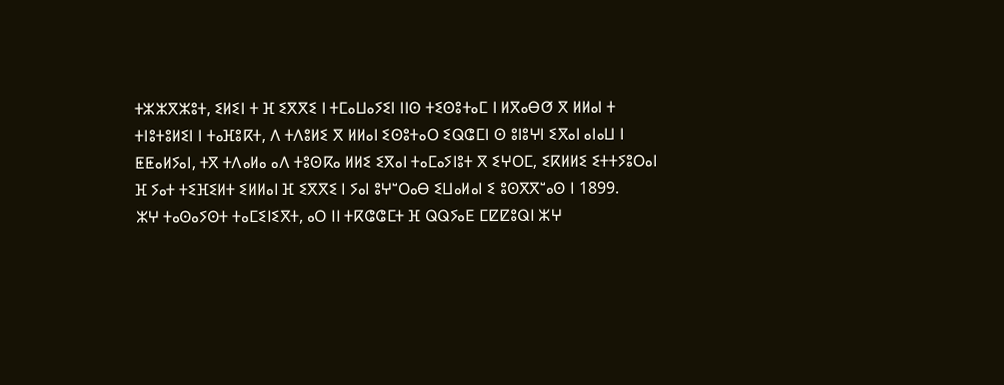ⵜⵣⵣⴳⵣⵓⵜ, ⵉⵍⵉⵏ ⵜ ⴼ ⵉⴳⴳⵉ ⵏ ⵜⵎⴰⵡⴰⵢⵉⵏ ⵏⵏⵙ ⵜⵉⵙⵓⵜⴰⵎ ⵏ ⵍⴳⴰⴱⵚ ⴳ ⵍⵍⴰⵏ ⵜ ⵜⵏⵓⵜⵓⵍⵉⵏ ⵏ ⵜⴰⴼⵓⴽⵜ, ⴷ ⵜⴷⵓⵍⵉ ⴳ ⵍⵍⴰⵏ ⵉⵙⵓⵜⴰⵔ ⵉⵕⵛⵎⵏ ⵙ ⵓⵏⵓⵖⵏ ⵉⴳⴰⵏ ⴰⵏⴰⵡ ⵏ ⵟⵟⴰⵍⵢⴰⵏ, ⵜⴳ ⵜⴷⴰⵍⴰ ⴰⴷ ⵜⵓⵙⴽⴰ ⵍⵍⵉ ⵉⴳⴰⵏ ⵜⴰⵎⴰⵢⵏⵓⵜ ⴳ ⵉⵖⵔⵎ, ⵉⴽⵍⵍⵉ ⵉⵜⵜⵢⵓⵔⴰⵏ ⴼ ⵢⴰⵜ ⵜⵉⴼⵉⵍⵜ ⵉⵍⵍⴰⵏ ⴼ ⵉⴳⴳⵉ ⵏ ⵢⴰⵏ ⵓⵖⵯⵔⴰⴱ ⵉⵡⴰⵍⴰⵏ ⵉ ⵓⵙⴳⴳⵯⴰⵙ ⵏ 1899.
ⵣⵖ ⵜⴰⵙⴰⵢⵙⵜ ⵜⴰⵎⵉⵏⵉⴳⵜ, ⴰⵔ ⵏⵏ ⵜⴽⵛⵛⵎⵜ ⴼ ⵕⵕⵢⴰⴹ ⵎⵇⵇⵓⵕⵏ ⵣⵖ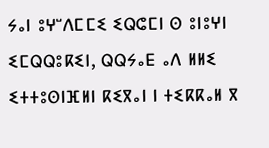ⵢⴰⵏ ⵓⵖⵯⴷⵎⵎⵉ ⵉⵕⵛⵎⵏ ⵙ ⵓⵏⵓⵖⵏ ⵉⵎⵕⵕⵓⴽⵉⵏ, ⵕⵕⵢⴰⴹ ⴰⴷ ⵍⵍⵉ ⵉⵜⵜⵓⵙⵏⴼⵍⵏ ⴽⵉⴳⴰⵏ ⵏ ⵜⵉⴽⴽⴰⵍ ⴳ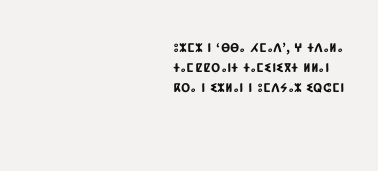ⵓⵣⵎⵣ ⵏ ‘ⴱⴱⴰ ⵃⵎⴰⴷ’, ⵖ ⵜⴷⴰⵍⴰ ⵜⴰⵎⵇⵇⵔⴰⵏⵜ ⵜⴰⵎⵉⵏⵉⴳⵜ ⵍⵍⴰⵏ ⴽⵔⴰ ⵏ ⵉⵣⵍⴰⵏ ⵏ ⵓⵎⴷⵢⴰⵣ ⵉⵕⵛⵎⵏ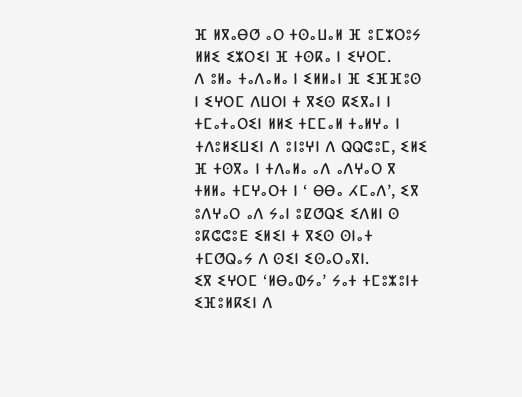ⴼ ⵍⴳⴰⴱⵚ ⴰⵔ ⵜⵙⴰⵡⴰⵍ ⴼ ⵓⵎⵣⵔⵓⵢ ⵍⵍⵉ ⵉⵣⵔⵉⵏ ⴼ ⵜⵙⴽⴰ ⵏ ⵉⵖⵔⵎ.
ⴷ ⵓⵍⴰ ⵜⴰⴷⴰⵍⴰ ⵏ ⵉⵍⵍⴰⵏ ⴼ ⵉⴼⴼⵓⵙ ⵏ ⵉⵖⵔⵎ ⴷⵡⵔⵏ ⵜ ⴳⵉⵙ ⴽⵉⴳⴰⵏ ⵏ ⵜⵎⴰⵜⴰⵔⵉⵏ ⵍⵍⵉ ⵜⵎⵎⴰⵍ ⵜⴰⵍⵖⴰ ⵏ ⵜⴷⵓⵍⵉⵡⵉⵏ ⴷ ⵓⵏⵓⵖⵏ ⴷ ⵕⵕⵛⵓⵎ, ⵉⵍⵉ ⴼ ⵜⵙⴳⴰ ⵏ ⵜⴷⴰⵍⴰ ⴰⴷ ⴰⴷⵖⴰⵔ ⴳ ⵜⵍⵍⴰ ⵜⵎⵖⴰⵔⵜ ⵏ ‘ ⴱⴱⴰ ⵃⵎⴰⴷ’, ⵉⴳ ⵓⴷⵖⴰⵔ ⴰⴷ ⵢⴰⵏ ⵓⵇⵚⵕⵉ ⵉⴷⵍⵏ ⵙ ⵓⴽⵛⵛⵓⴹ ⵉⵍⵉⵏ ⵜ ⴳⵉⵙ ⵙⵏⴰⵜ ⵜⵎⵚⵕⴰⵢ ⴷ ⵙⵉⵏ ⵉⵙⴰⵔⴰⴳⵏ.
ⵉⴳ ⵉⵖⵔⵎ ‘ⵍⴱⴰⵀⵢⴰ’ ⵢⴰⵜ ⵜⵎⵓⵣⵓⵏⵜ ⵉⴼⵓⵍⴽⵉⵏ ⴷ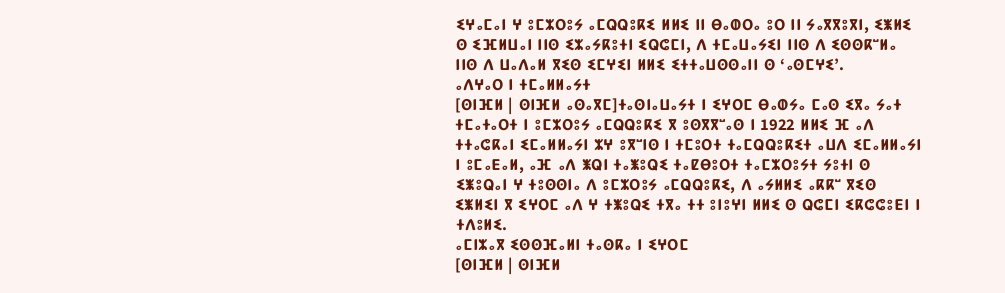ⵉⵖⴰⵎⴰⵏ ⵖ ⵓⵎⵣⵔⵓⵢ ⴰⵎⵕⵕⵓⴽⵉ ⵍⵍⵉ ⵏⵏ ⴱⴰⵀⵔⴰ ⵓⵔ ⵏⵏ ⵢⴰⴳⴳⵓⴳⵏ, ⵉⵥⵍⵉ ⵙ ⵉⴼⵍⵡⴰⵏ ⵏⵏⵙ ⵉⵣⴰⵢⴽⵓⵜⵏ ⵉⵕⵛⵎⵏ, ⴷ ⵜⵎⴰⵡⴰⵢⵉⵏ ⵏⵏⵙ ⴷ ⵉⵙⵙⴽⵯⵍⴰ ⵏⵏⵙ ⴷ ⵡⴰⴷⴰⵍ ⴳⵉⵙ ⵉⵎⵖⵉⵏ ⵍⵍⵉ ⵉⵜⵜⴰⵡⵙⵙⴰⵏⵏ ⵙ ‘ⴰⵙⵎⵖⵉ’.
ⴰⴷⵖⴰⵔ ⵏ ⵜⵎⴰⵍⵍⴰⵢⵜ
[ⵙⵏⴼⵍ | ⵙⵏⴼⵍ ⴰⵙⴰⴳⵎ]ⵜⴰⵙⵏⴰⵡⴰⵢⵜ ⵏ ⵉⵖⵔⵎ ⴱⴰⵀⵢⴰ ⵎⴰⵙ ⵉⴳⴰ ⵢⴰⵜ ⵜⵎⴰⵜⴰⵔⵜ ⵏ ⵓⵎⵣⵔⵓⵢ ⴰⵎⵕⵕⵓⴽⵉ ⴳ ⵓⵙⴳⴳⵯⴰⵙ ⵏ 1922 ⵍⵍⵉ ⴼ ⴰⴷ ⵜⵜⴰⵛⴽⴰⵏ ⵉⵎⴰⵍⵍⴰⵢⵏ ⵣⵖ ⵓⴳⵯⵏⵙ ⵏ ⵜⵎⵓⵔⵜ ⵜⴰⵎⵕⵕⵓⴽⵉⵜ ⴰⵡⴷ ⵉⵎⴰⵍⵍⴰⵢⵏ ⵏ ⵓⵎⴰⴹⴰⵍ, ⴰⴼ ⴰⴷ ⵥⵕⵏ ⵜⴰⵥⵓⵕⵉ ⵜⴰⵇⴱⵓⵔⵜ ⵜⴰⵎⵣⵔⵓⵢⵜ ⵢⵓⵜⵏ ⵙ ⵉⵥⵓⵕⴰⵏ ⵖ ⵜⵓⵙⵙⵏⴰ ⴷ ⵓⵎⵣⵔⵓⵢ ⴰⵎⵕⵕⵓⴽⵉ, ⴷ ⴰⵢⵍⵍⵉ ⴰⴽⴽⵯ ⴳⵉⵙ ⵉⵥⵍⵉⵏ ⴳ ⵉⵖⵔⵎ ⴰⴷ ⵖ ⵜⵥⵓⵕⵉ ⵜⴳⴰ ⵜⵜ ⵓⵏⵓⵖⵏ ⵍⵍⵉ ⵙ ⵕⵛⵎⵏ ⵉⴽⵛⵛⵓⴹⵏ ⵏ ⵜⴷⵓⵍⵉ.
ⴰⵎⵏⵣⴰⴳ ⵉⵙⵙⴼⴰⵍⵏ ⵜⴰⵙⴽⴰ ⵏ ⵉⵖⵔⵎ
[ⵙⵏⴼⵍ | ⵙⵏⴼⵍ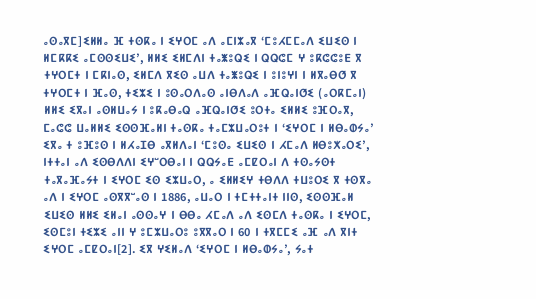ⴰⵙⴰⴳⵎ]ⵉⵍⵍⴰ ⴼ ⵜⵙⴽⴰ ⵏ ⵉⵖⵔⵎ ⴰⴷ ⴰⵎⵏⵣⴰⴳ ‘ⵎⵓⵃⵎⵎⴰⴷ ⵉⵡⵉⵙ ⵏ ⵍⵎⴽⴽⵉ ⴰⵎⵙⵙⵉⵡⵉ’, ⵍⵍⵉ ⵉⵍⵎⴷⵏ ⵜⴰⵥⵓⵕⵉ ⵏ ⵕⵕⵛⵎ ⵖ ⵓⴽⵛⵛⵓⴹ ⴳ ⵜⵖⵔⵎⵜ ⵏ ⵎⴽⵏⴰⵙ, ⵉⵍⵎⴷ ⴳⵉⵙ ⴰⵡⴷ ⵜⴰⵥⵓⵕⵉ ⵏ ⵓⵏⵓⵖⵏ ⵏ ⵍⴳⴰⴱⵚ ⴳ ⵜⵖⵔⵎⵜ ⵏ ⴼⴰⵙ, ⵜⵉⵣⵉ ⵏ ⵓⵙⴰⵔⴷⴰⵙ ⴰⵏⴱⴷⴰⴷ ⴰⴼⵕⴰⵏⵚⵉ (ⴰⵔⴽⵎⴰⵏ) ⵍⵍⵉ ⵉⴳⴰⵏ ⴰⵙⵍⵡⴰⵢ ⵏ ⵓⴽⴰⴱⴰⵕ ⴰⴼⵕⴰⵏⵚⵉ ⵓⵔⵜⴰ ⵉⵍⵍⵉ ⵓⴼⵔⴰⴳ, ⵎⴰⵛⵛ ⵡⴰⵍⵍⵉ ⵉⵙⵙⴼⴰⵍⵏ ⵜⴰⵙⴽⴰ ⵜⴰⵎⵣⵡⴰⵔⵓⵜ ⵏ ‘ⵉⵖⵔⵎ ⵏ ⵍⴱⴰⵀⵢⴰ’ ⵉⴳⴰ ⵜ ⵓⴼⵓⵙ ⵏ ⵍⵃⴰⵊⴱ ⴰⴳⵍⴷⴰⵏ ‘ⵎⵓⵙⴰ ⵉⵡⵉⵙ ⵏ ⵃⵎⴰⴷ ⵍⴱⵓⵅⴰⵔⵉ’, ⵏⵜⵜⴰⵏ ⴰⴷ ⵉⵙⴱⴷⴷⵏ ⵉⵖⵯⵔⴱⴰⵏ ⵏ ⵕⵕⵢⴰⴹ ⴰⵎⵇⵔⴰⵏ ⴷ ⵜⵙⴰⵢⵙⵜ ⵜⴰⴳⴰⴼⴰⵢⵜ ⵏ ⵉⵖⵔⵎ ⵉⵙ ⵉⵣⵡⴰⵔ, ⴰ ⵉⵍⵍⵉⵖ ⵜⴱⴷⴷ ⵜⵡⵓⵔⵉ ⴳ ⵜⵙⴳⴰ ⴰⴷ ⵏ ⵉⵖⵔⵎ ⴰⵙⴳⴳⵯⴰⵙ ⵏ 1886, ⴰⵡⴰⵔ ⵏ ⵜⵎⵜⵜⴰⵏⵜ ⵏⵏⵙ, ⵉⵙⵙⴼⴰⵍ ⵉⵡⵉⵙ ⵍⵍⵉ ⵉⵍⴰⵏ ⴰⵙⵙⴰⵖ ⵏ ⴱⴱⴰ ⵃⵎⴰⴷ ⴰⴷ ⵉⵙⵎⴷ ⵜⴰⵙⴽⴰ ⵏ ⵉⵖⵔⵎ, ⵉⵙⵎⵓⵏ ⵜⵉⵣⵉ ⴰⵏⵏ ⵖ ⵓⵎⵣⵡⴰⵔⵓ ⵓⴳⴳⴰⵔ ⵏ 60 ⵏ ⵜⴳⵎⵎⵉ ⴰⴼ ⴰⴷ ⴳⵏⵜ ⵉⵖⵔⵎ ⴰⵎⵇⵔⴰⵏ[2]. ⵉⴳ ⵖⵉⵍⴰⴷ ‘ⵉⵖⵔⵎ ⵏ ⵍⴱⴰⵀⵢⴰ’, ⵢⴰⵜ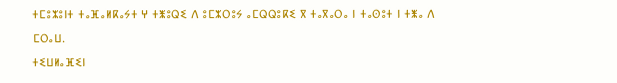ⵜⵎⵓⵣⵓⵏⵜ ⵜⴰⴼⴰⵍⴽⴰⵢⵜ ⵖ ⵜⵥⵓⵕⵉ ⴷ ⵓⵎⵣⵔⵓⵢ ⴰⵎⵕⵕⵓⴽⵉ ⴳ ⵜⴰⴳⴰⵔⴰ ⵏ ⵜⴰⵙⵓⵜ ⵏ ⵜⵥⴰ ⴷ ⵎⵔⴰⵡ.
ⵜⵉⵡⵍⴰⴼⵉⵏ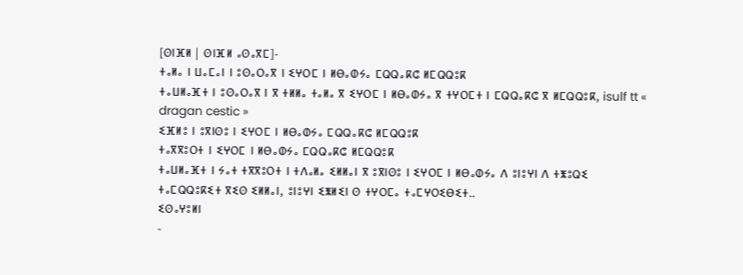[ⵙⵏⴼⵍ | ⵙⵏⴼⵍ ⴰⵙⴰⴳⵎ]-
ⵜⴰⵍⴰ ⵏ ⵡⴰⵎⴰⵏ ⵏ ⵓⵙⴰⵔⴰⴳ ⵏ ⵉⵖⵔⵎ ⵏ ⵍⴱⴰⵀⵢⴰ ⵎⵕⵕⴰⴽⵛ ⵍⵎⵕⵕⵓⴽ
ⵜⴰⵡⵍⴰⴼⵜ ⵏ ⵓⵙⴰⵔⴰⴳ ⵏ ⴳ ⵜⵍⵍⴰ ⵜⴰⵍⴰ ⴳ ⵉⵖⵔⵎ ⵏ ⵍⴱⴰⵀⵢⴰ ⴳ ⵜⵖⵔⵎⵜ ⵏ ⵎⵕⵕⴰⴽⵛ ⴳ ⵍⵎⵕⵕⵓⴽ, isulf tt « dragan cestic »
ⵉⴼⵍⵓ ⵏ ⵓⴳⵏⵙⵓ ⵏ ⵉⵖⵔⵎ ⵏ ⵍⴱⴰⵀⵢⴰ ⵎⵕⵕⴰⴽⵛ ⵍⵎⵕⵕⵓⴽ
ⵜⴰⴳⴳⵓⵔⵜ ⵏ ⵉⵖⵔⵎ ⵏ ⵍⴱⴰⵀⵢⴰ ⵎⵕⵕⴰⴽⵛ ⵍⵎⵕⵕⵓⴽ
ⵜⴰⵡⵍⴰⴼⵜ ⵏ ⵢⴰⵜ ⵜⴳⴳⵓⵔⵜ ⵏ ⵜⴷⴰⵍⴰ ⵉⵍⵍⴰⵏ ⴳ ⵓⴳⵏⵙⵓ ⵏ ⵉⵖⵔⵎ ⵏ ⵍⴱⴰⵀⵢⴰ ⴷ ⵓⵏⵓⵖⵏ ⴷ ⵜⵥⵓⵕⵉ ⵜⴰⵎⵕⵕⵓⴽⵉⵜ ⴳⵉⵙ ⵉⵍⵍⴰⵏ, ⵓⵏⵓⵖⵏ ⵉⵥⵍⵉⵏ ⵙ ⵜⵖⵔⵎⴰ ⵜⴰⵎⵖⵔⵉⴱⵉⵜ..
ⵉⵙⴰⵖⵓⵍⵏ
-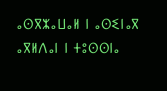ⴰⵙⴳⵣⴰⵡⴰⵍ ⵏ ⴰⵙⵉⵏⴰⴳ ⴰⴳⵍⴷⴰⵏ ⵏ ⵜⵓⵙⵙⵏⴰ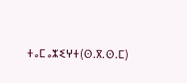ⵜⴰⵎⴰⵣⵉⵖⵜ(ⵙ.ⴳ.ⵙ.ⵎ)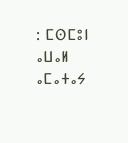: ⵎⵙⵎⵓⵏ ⴰⵡⴰⵍ ⴰⵎⴰⵜⴰⵢ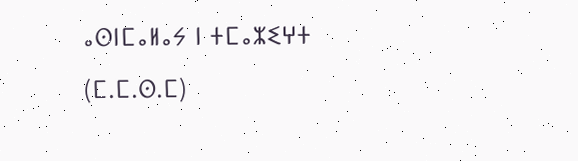ⴰⵙⵏⵎⴰⵍⴰⵢ ⵏ ⵜⵎⴰⵣⵉⵖⵜ (ⵎ.ⵎ.ⵙ.ⵎ)